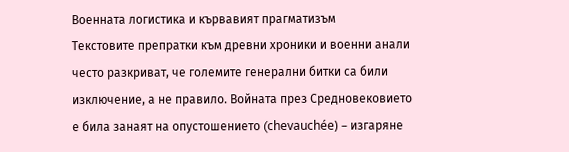Военната логистика и кървавият прагматизъм
Текстовите препратки към древни хроники и военни анали често разкриват, че големите генерални битки са били изключение, а не правило. Войната през Средновековието е била занаят на опустошението (chevauchée) – изгаряне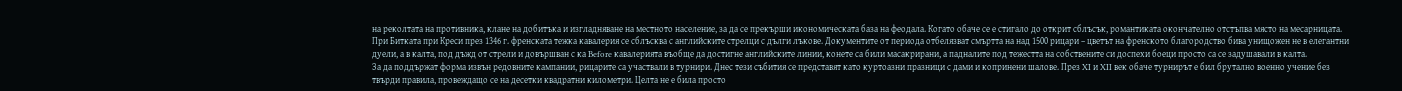на реколтата на противника, клане на добитъка и изгладняване на местното население, за да се прекърши икономическата база на феодала. Когато обаче се е стигало до открит сблъсък, романтиката окончателно отстъпва място на месарницата.
При Битката при Креси през 1346 г. френската тежка кавалерия се сблъсква с английските стрелци с дълги лъкове. Документите от периода отбелязват смъртта на над 1500 рицари – цветът на френското благородство бива унищожен не в елегантни дуели, а в калта, под дъжд от стрели и довършван с ка Before кавалерията въобще да достигне английските линии, конете са били масакрирани, а падналите под тежестта на собствените си доспехи боеци просто са се задушавали в калта.
За да поддържат форма извън редовните кампании, рицарите са участвали в турнири. Днес тези събития се представят като куртоазни празници с дами и копринени шалове. През XI и XII век обаче турнирът е бил брутално военно учение без твърди правила, провеждащо се на десетки квадратни километри. Целта не е била просто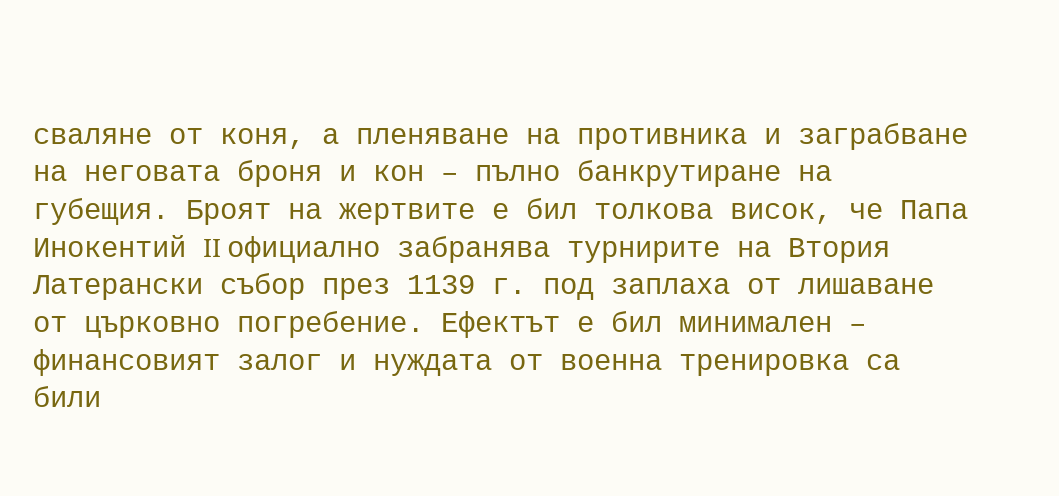сваляне от коня, а пленяване на противника и заграбване на неговата броня и кон – пълно банкрутиране на губещия. Броят на жертвите е бил толкова висок, че Папа Инокентий II официално забранява турнирите на Втория Латерански събор през 1139 г. под заплаха от лишаване от църковно погребение. Ефектът е бил минимален – финансовият залог и нуждата от военна тренировка са били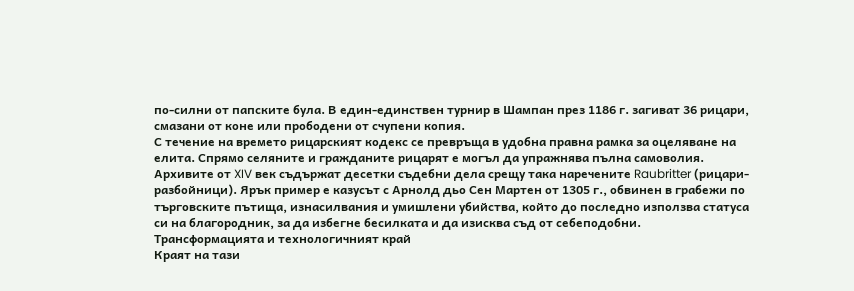по-силни от папските була. В един-единствен турнир в Шампан през 1186 г. загиват 36 рицари, смазани от коне или прободени от счупени копия.
С течение на времето рицарският кодекс се превръща в удобна правна рамка за оцеляване на елита. Спрямо селяните и гражданите рицарят е могъл да упражнява пълна самоволия. Архивите от XIV век съдържат десетки съдебни дела срещу така наречените Raubritter (рицари-разбойници). Ярък пример е казусът с Арнолд дьо Сен Мартен от 1305 г., обвинен в грабежи по търговските пътища, изнасилвания и умишлени убийства, който до последно използва статуса си на благородник, за да избегне бесилката и да изисква съд от себеподобни.
Трансформацията и технологичният край
Краят на тази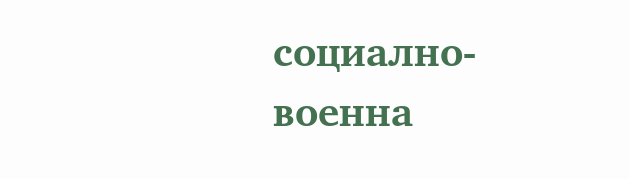социално-военна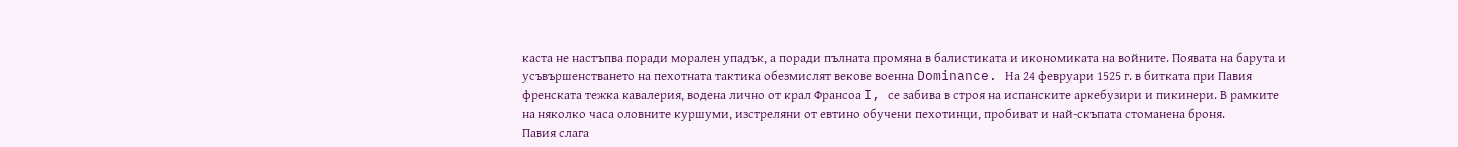каста не настъпва поради морален упадък, а поради пълната промяна в балистиката и икономиката на войните. Появата на барута и усъвършенстването на пехотната тактика обезмислят векове военна Dominance. На 24 февруари 1525 г. в битката при Павия френската тежка кавалерия, водена лично от крал Франсоа I, се забива в строя на испанските аркебузири и пикинери. В рамките на няколко часа оловните куршуми, изстреляни от евтино обучени пехотинци, пробиват и най-скъпата стоманена броня.
Павия слага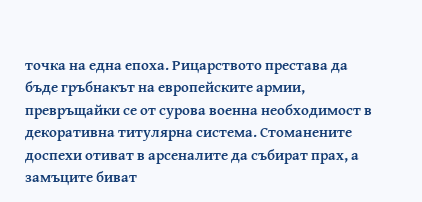точка на една епоха. Рицарството престава да бъде гръбнакът на европейските армии, превръщайки се от сурова военна необходимост в декоративна титулярна система. Стоманените доспехи отиват в арсеналите да събират прах, а замъците биват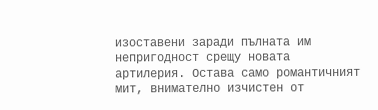изоставени заради пълната им непригодност срещу новата артилерия. Остава само романтичният мит, внимателно изчистен от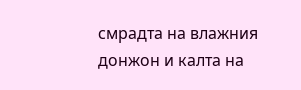смрадта на влажния донжон и калта на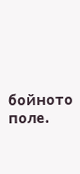бойното поле.